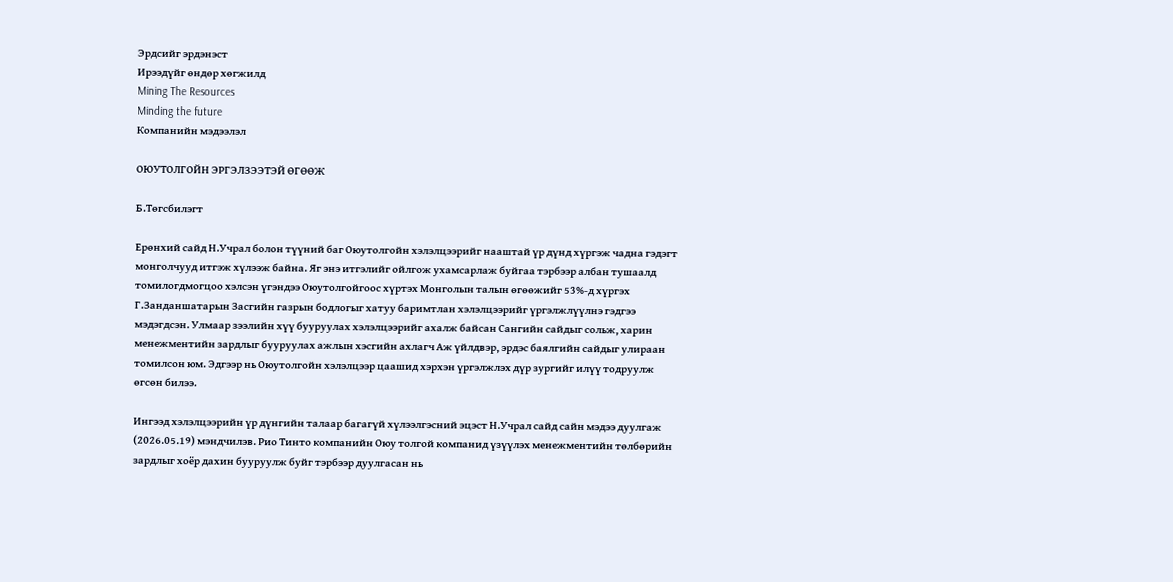Эрдсийг эрдэнэст
Ирээдүйг өндөр хөгжилд
Mining The Resources
Minding the future
Компанийн мэдээлэл

ОЮУТОЛГОЙН ЭРГЭЛЗЭЭТЭЙ ӨГӨӨЖ

Б.Төгсбилэгт

Ерөнхий сайд Н.Учрал болон түүний баг Оюутолгойн хэлэлцээрийг нааштай үр дүнд хүргэж чадна гэдэгт монголчууд итгэж хүлээж байна. Яг энэ итгэлийг ойлгож ухамсарлаж буйгаа тэрбээр албан тушаалд томилогдмогцоо хэлсэн үгэндээ Оюутолгойгоос хүртэх Монголын талын өгөөжийг 53%-д хүргэх Г.Занданшатарын Засгийн газрын бодлогыг хатуу баримтлан хэлэлцээрийг үргэлжлүүлнэ гэдгээ мэдэгдсэн. Улмаар зээлийн хүү бууруулах хэлэлцээрийг ахалж байсан Сангийн сайдыг сольж, харин менежментийн зардлыг бууруулах ажлын хэсгийн ахлагч Аж үйлдвэр, эрдэс баялгийн сайдыг улираан томилсон юм. Эдгээр нь Оюутолгойн хэлэлцээр цаашид хэрхэн үргэлжлэх дүр зургийг илүү тодруулж өгсөн билээ.

Ингээд хэлэлцээрийн үр дүнгийн талаар багагүй хүлээлгэсний эцэст Н.Учрал сайд сайн мэдээ дуулгаж (2026.05.19) мэндчилэв. Рио Тинто компанийн Оюу толгой компанид үзүүлэх менежментийн төлбөрийн зардлыг хоёр дахин бууруулж буйг тэрбээр дуулгасан нь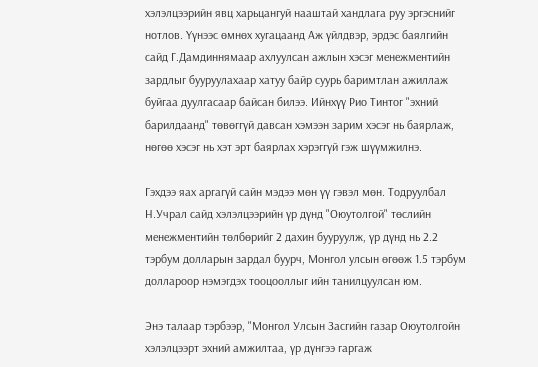хэлэлцээрийн явц харьцангуй нааштай хандлага руу эргэснийг нотлов. Үүнээс өмнөх хугацаанд Аж үйлдвэр, эрдэс баялгийн сайд Г.Дамдиннямаар ахлуулсан ажлын хэсэг менежментийн зардлыг бууруулахаар хатуу байр суурь баримтлан ажиллаж буйгаа дуулгасаар байсан билээ. Ийнхүү Рио Тинтог "эхний барилдаанд" төвөггүй давсан хэмээн зарим хэсэг нь баярлаж, нөгөө хэсэг нь хэт эрт баярлах хэрэггүй гэж шүүмжилнэ.

Гэхдээ яах аргагүй сайн мэдээ мөн үү гэвэл мөн. Тодруулбал Н.Учрал сайд хэлэлцээрийн үр дүнд "Оюутолгой" төслийн менежментийн төлбөрийг 2 дахин бууруулж, үр дүнд нь 2.2 тэрбум долларын зардал буурч, Монгол улсын өгөөж 1.5 тэрбум доллароор нэмэгдэх тооцооллыг ийн танилцуулсан юм.

Энэ талаар тэрбээр, "Монгол Улсын Засгийн газар Оюутолгойн хэлэлцээрт эхний амжилтаа, үр дүнгээ гаргаж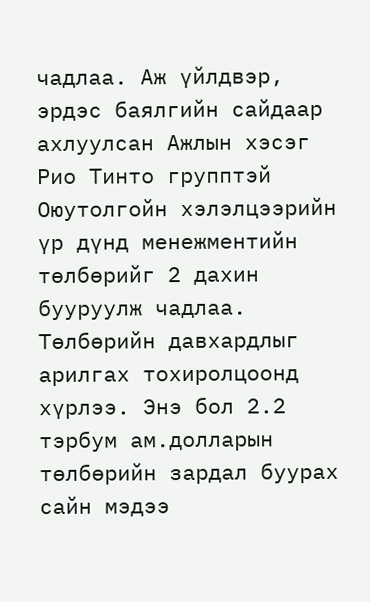чадлаа. Аж үйлдвэр, эрдэс баялгийн сайдаар ахлуулсан Ажлын хэсэг Рио Тинто групптэй Оюутолгойн хэлэлцээрийн үр дүнд менежментийн төлбөрийг 2 дахин бууруулж чадлаа. Төлбөрийн давхардлыг арилгах тохиролцоонд хүрлээ. Энэ бол 2.2 тэрбум ам.долларын төлбөрийн зардал буурах сайн мэдээ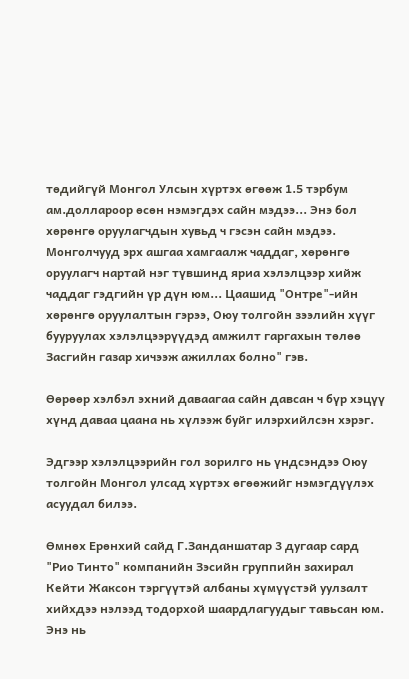төдийгүй Монгол Улсын хүртэх өгөөж 1.5 тэрбум ам.доллароор өсөн нэмэгдэх сайн мэдээ... Энэ бол хөрөнгө оруулагчдын хувьд ч гэсэн сайн мэдээ. Монголчууд эрх ашгаа хамгаалж чаддаг, хөрөнгө оруулагч нартай нэг түвшинд яриа хэлэлцээр хийж чаддаг гэдгийн үр дүн юм... Цаашид "Онтре"-ийн хөрөнгө оруулалтын гэрээ, Оюу толгойн зээлийн хүүг бууруулах хэлэлцээрүүдэд амжилт гаргахын төлөө Засгийн газар хичээж ажиллах болно" гэв.

Өөрөөр хэлбэл эхний даваагаа сайн давсан ч бүр хэцүү хүнд даваа цаана нь хүлээж буйг илэрхийлсэн хэрэг.

Эдгээр хэлэлцээрийн гол зорилго нь үндсэндээ Оюу толгойн Монгол улсад хүртэх өгөөжийг нэмэгдүүлэх асуудал билээ.

Өмнөх Ерөнхий сайд Г.Занданшатар 3 дугаар сард "Рио Тинто" компанийн Зэсийн группийн захирал Кейти Жаксон тэргүүтэй албаны хүмүүстэй уулзалт хийхдээ нэлээд тодорхой шаардлагуудыг тавьсан юм. Энэ нь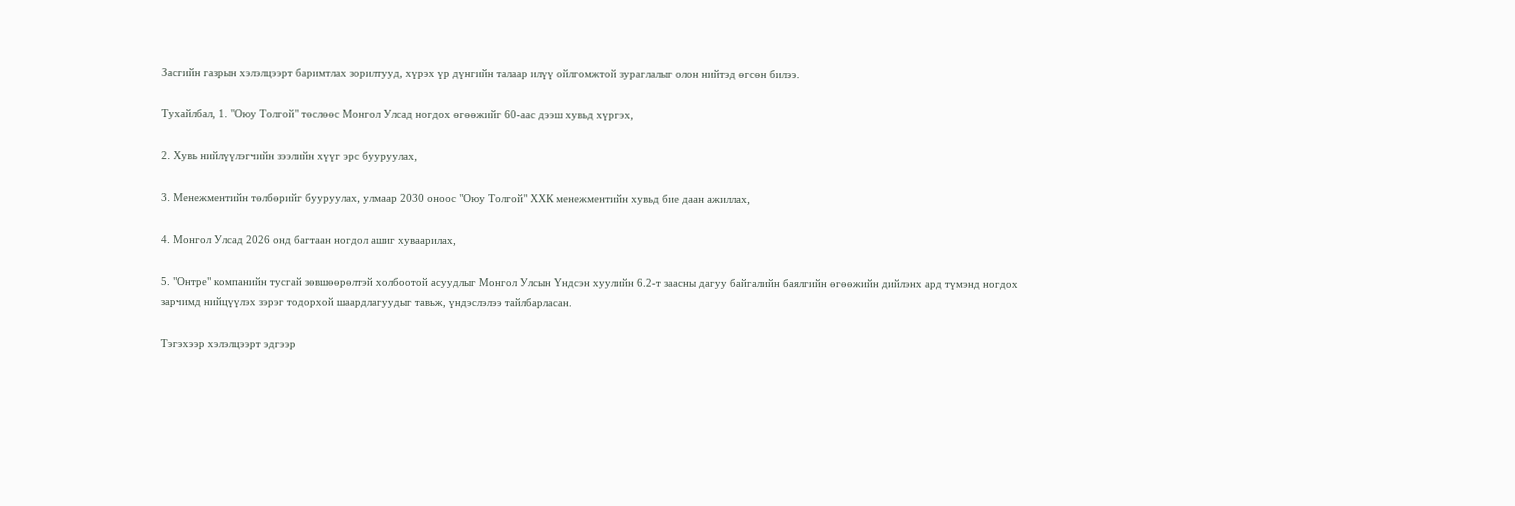Засгийн газрын хэлэлцээрт баримтлах зорилтууд, хүрэх үр дүнгийн талаар илүү ойлгомжтой зураглалыг олон нийтэд өгсөн билээ.

Тухайлбал, 1. "Оюу Толгой" төслөөс Монгол Улсад ногдох өгөөжийг 60-аас дээш хувьд хүргэх,

2. Хувь нийлүүлэгчийн зээлийн хүүг эрс бууруулах,

3. Менежментийн төлбөрийг бууруулах, улмаар 2030 оноос "Оюу Толгой" ХХК менежментийн хувьд бие даан ажиллах,

4. Монгол Улсад 2026 онд багтаан ногдол ашиг хуваарилах,

5. "Онтре" компанийн тусгай зөвшөөрөлтэй холбоотой асуудлыг Монгол Улсын Үндсэн хуулийн 6.2-т заасны дагуу байгалийн баялгийн өгөөжийн дийлэнх ард түмэнд ногдох зарчимд нийцүүлэх зэрэг тодорхой шаардлагуудыг тавьж, үндэслэлээ тайлбарласан.

Тэгэхээр хэлэлцээрт эдгээр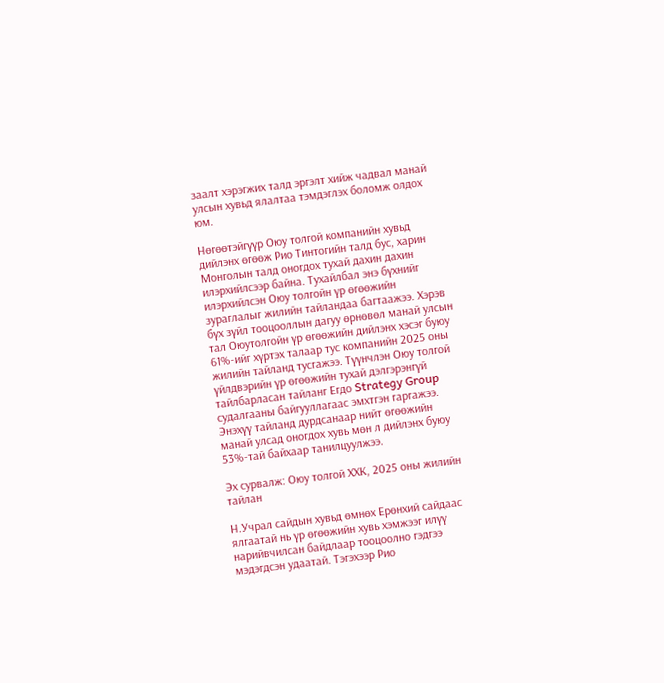заалт хэрэгжих талд эргэлт хийж чадвал манай улсын хувьд ялалтаа тэмдэглэх боломж олдох юм.

Нөгөөтэйгүүр Оюу толгой компанийн хувьд дийлэнх өгөөж Рио Тинтогийн талд бус, харин Монголын талд оногдох тухай дахин дахин илэрхийлсээр байна. Тухайлбал энэ бүхнийг илэрхийлсэн Оюу толгойн үр өгөөжийн зураглалыг жилийн тайландаа багтаажээ. Хэрэв бүх зүйл тооцооллын дагуу өрнөвөл манай улсын тал Оюутолгойн үр өгөөжийн дийлэнх хэсэг буюу 61%-ийг хүртэх талаар тус компанийн 2025 оны жилийн тайланд тусгажээ. Түүнчлэн Оюу толгой үйлдвэрийн үр өгөөжийн тухай дэлгэрэнгүй тайлбарласан тайланг Егдо Strategy Group судалгааны байгууллагаас эмхтгэн гаргажээ. Энэхүү тайланд дурдсанаар нийт өгөөжийн манай улсад оногдох хувь мөн л дийлэнх буюу 53%-тай байхаар танилцуулжээ.

Эх сурвалж: Оюу толгой ХХК, 2025 оны жилийн тайлан

Н.Учрал сайдын хувьд өмнөх Ерөнхий сайдаас ялгаатай нь үр өгөөжийн хувь хэмжээг илүү нарийвчилсан байдлаар тооцоолно гэдгээ мэдэгдсэн удаатай. Тэгэхээр Рио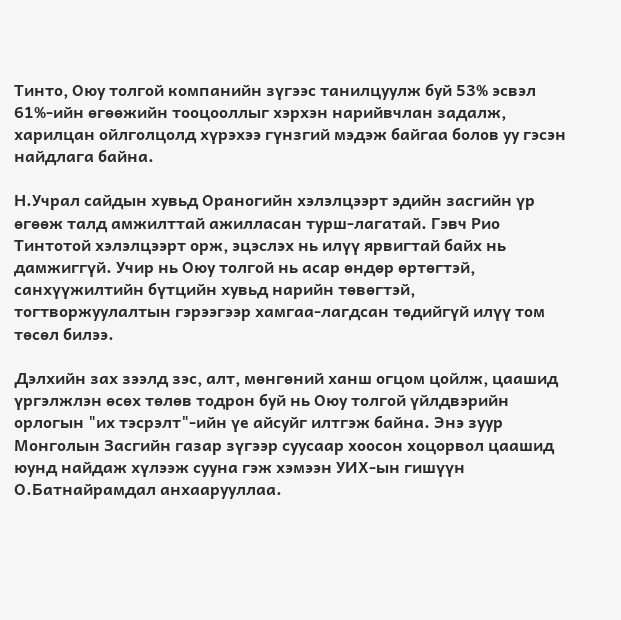Тинто, Оюу толгой компанийн зүгээс танилцуулж буй 53% эсвэл 61%-ийн өгөөжийн тооцооллыг хэрхэн нарийвчлан задалж, харилцан ойлголцолд хүрэхээ гүнзгий мэдэж байгаа болов уу гэсэн найдлага байна.

Н.Учрал сайдын хувьд Ораногийн хэлэлцээрт эдийн засгийн үр өгөөж талд амжилттай ажилласан турш-лагатай. Гэвч Рио Тинтотой хэлэлцээрт орж, эцэслэх нь илүү ярвигтай байх нь дамжиггүй. Учир нь Оюу толгой нь асар өндөр өртөгтэй, санхүүжилтийн бүтцийн хувьд нарийн төвөгтэй, тогтворжуулалтын гэрээгээр хамгаа-лагдсан төдийгүй илүү том төсөл билээ.

Дэлхийн зах зээлд зэс, алт, мөнгөний ханш огцом цойлж, цаашид үргэлжлэн өсөх төлөв тодрон буй нь Оюу толгой үйлдвэрийн орлогын "их тэсрэлт"-ийн үе айсуйг илтгэж байна. Энэ зуур Монголын Засгийн газар зүгээр суусаар хоосон хоцорвол цаашид юунд найдаж хүлээж сууна гэж хэмээн УИХ-ын гишүүн О.Батнайрамдал анхаарууллаа.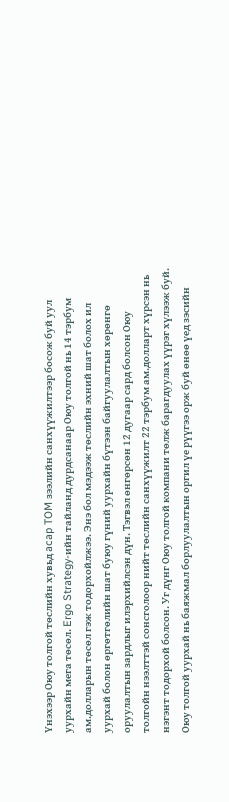Үнэхээр Оюу толгой төслийн хувьд acap TOM зээлийн санхүүжилтээр босож буй уул уурхайн мега төсөл. Ergo Strategy-ийн тайланд дурдсанаар Оюу толгой нь 14 тэрбум ам.долларын төсөл гэж тодорхойлжээ. Энэ бол мэдээж төслийн эхний шат болох ил уурхай болон өргөтгөлийн шат буюу гүний уурхайн бүтээн байгуулалтын хөрөнгө оруулалтын зардлыг илэрхийлсэн дүн. Тэгвэл өнгөрсөн 12 дугаар сард болсон Оюу толгойн нээлттэй сонсголоор нийт төслийн санхүүжилт 22 тэрбум ам.долларт хүрсэн нь нэгэнт тодорхой болсон. Уг дүнг Оюу толгой компани төлж барагдуулах үүрэг хүлээж буй. Оюу толгой уурхай нь баяжмал борлуулалтын оргил үе рүүгээ орж буй өнөө үед зэсийн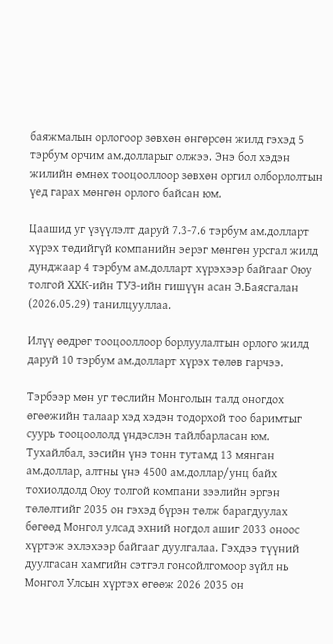баяжмалын орлогоор зөвхөн өнгөрсөн жилд гэхэд 5 тэрбум орчим ам.долларыг олжээ. Энэ бол хэдэн жилийн өмнөх тооцооллоор зөвхөн оргил олборлолтын үед гарах мөнгөн орлого байсан юм.

Цаашид уг үзүүлэлт даруй 7.3-7.6 тэрбум ам.долларт хүрэх төдийгүй компанийн эерэг мөнгөн урсгал жилд дунджаар 4 тэрбум ам.долларт хүрэхээр байгааг Оюу толгой ХХК-ийн ТУЗ-ийн гишүүн асан Э.Баясгалан (2026.05.29) танилцууллаа.

Илүү өөдрөг тооцооллоор борлуулалтын орлого жилд даруй 10 тэрбум ам.долларт хүрэх төлөв гарчээ.

Тэрбээр мөн уг төслийн Монголын талд оногдох өгөөжийн талаар хэд хэдэн тодорхой тоо баримтыг суурь тооцоололд үндэслэн тайлбарласан юм. Тухайлбал, зэсийн үнэ тонн тутамд 13 мянган ам.доллар, алтны үнэ 4500 ам.доллар/унц байх тохиолдолд Оюу толгой компани зээлийн эргэн төлөлтийг 2035 он гэхэд бүрэн төлж барагдуулах бөгөөд Монгол улсад эхний ногдол ашиг 2033 оноос хүртэж эхлэхээр байгааг дуулгалаа. Гэхдээ түүний дуулгасан хамгийн сэтгэл гонсойлгомоор зүйл нь Монгол Улсын хүртэх өгөөж 2026 2035 он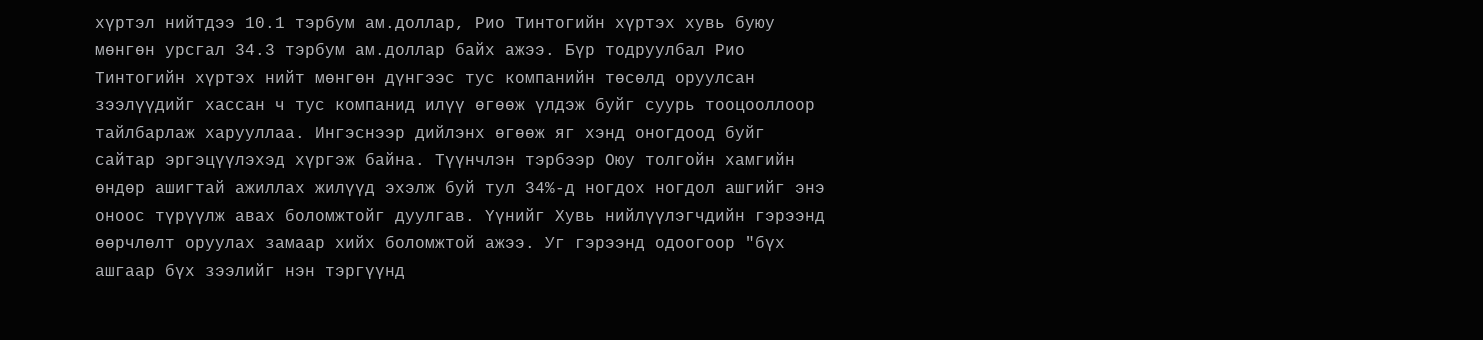хүртэл нийтдээ 10.1 тэрбум ам.доллар, Рио Тинтогийн хүртэх хувь буюу мөнгөн урсгал 34.3 тэрбум ам.доллар байх ажээ. Бүр тодруулбал Рио Тинтогийн хүртэх нийт мөнгөн дүнгээс тус компанийн төсөлд оруулсан зээлүүдийг хассан ч тус компанид илүү өгөөж үлдэж буйг суурь тооцооллоор тайлбарлаж харууллаа. Ингэснээр дийлэнх өгөөж яг хэнд оногдоод буйг сайтар эргэцүүлэхэд хүргэж байна. Түүнчлэн тэрбээр Оюу толгойн хамгийн өндөр ашигтай ажиллах жилүүд эхэлж буй тул 34%-д ногдох ногдол ашгийг энэ оноос түрүүлж авах боломжтойг дуулгав. Үүнийг Хувь нийлүүлэгчдийн гэрээнд өөрчлөлт оруулах замаар хийх боломжтой ажээ. Уг гэрээнд одоогоор "бүх ашгаар бүх зээлийг нэн тэргүүнд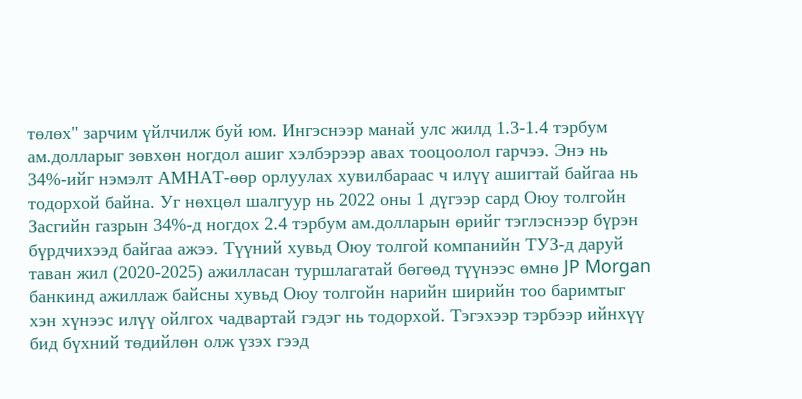төлөх" зарчим үйлчилж буй юм. Ингэснээр манай улс жилд 1.3-1.4 тэрбум ам.долларыг зөвхөн ногдол ашиг хэлбэрээр авах тооцоолол гарчээ. Энэ нь 34%-ийг нэмэлт АМНАТ-өөр орлуулах хувилбараас ч илүү ашигтай байгаа нь тодорхой байна. Уг нөхцөл шалгуур нь 2022 оны 1 дүгээр сард Оюу толгойн Засгийн газрын 34%-д ногдох 2.4 тэрбум ам.долларын өрийг тэглэснээр бүрэн бүрдчихээд байгаа ажээ. Түүний хувьд Оюу толгой компанийн ТУЗ-д даруй таван жил (2020-2025) ажилласан туршлагатай бөгөөд түүнээс өмнө JP Morgan банкинд ажиллаж байсны хувьд Оюу толгойн нарийн ширийн тоо баримтыг хэн хүнээс илүү ойлгох чадвартай гэдэг нь тодорхой. Тэгэхээр тэрбээр ийнхүү бид бүхний төдийлөн олж үзэх гээд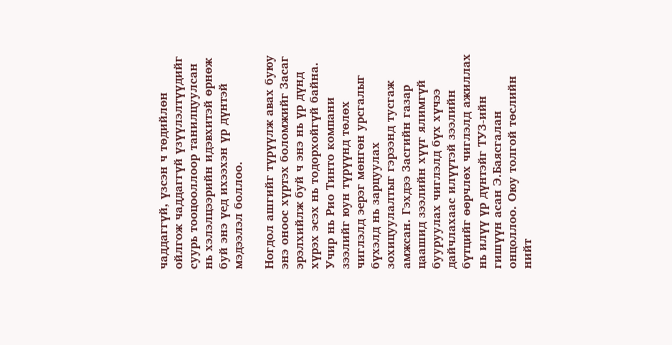чаддаггүй, үзсэн ч төдийлөн ойлгож чаддаггүй үзүүлэлтүүдийг суурь тооцооллоор танилцуулсан нь хэлэлцээрийн идэвхитэй өрнөж буй энэ үед ихээхэн үр дүнтэй мэдээлэл боллоо.

Ногдол ашгийг түрүүлж авах буюу энэ оноос хүртэх боломжийг Засаг эрэлхийлж буй ч энэ нь үр дүнд хүрэх эсэх нь тодорхойгүй байна. Учир нь Рио Тинто компани зээлийг юун түрүүнд төлөх чиглэлд эерэг мөнгөн урсгалыг бүхэлд нь зарцуулах зохицуулалтыг гэрээнд тусгаж амжсан. Гэхдээ Засгийн газар цаашид зээлийн хүүг ялимгүй бууруулах чиглэлд бүх хүчээ дайчлахаас илүүтэй зээлийн бүтцийг өөрчлөх чиглэлд ажиллах нь илүү үр дүнтэйг ТУЗ-ийн гишүүн асан Э.Баясгалан онцоллоо. Оюу толгой төслийн нийт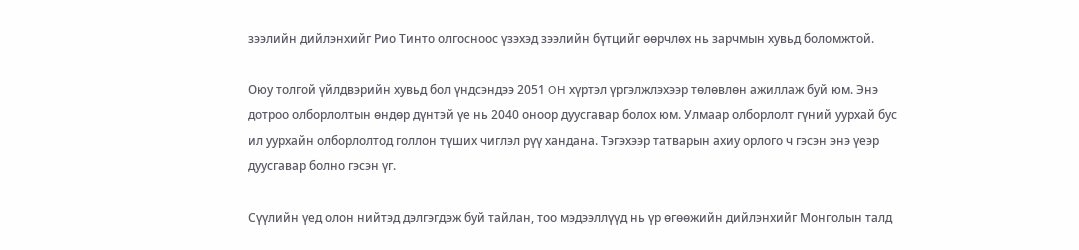зээлийн дийлэнхийг Рио Тинто олгосноос үзэхэд зээлийн бүтцийг өөрчлөх нь зарчмын хувьд боломжтой.

Оюу толгой үйлдвэрийн хувьд бол үндсэндээ 2051 OH хүртэл үргэлжлэхээр төлөвлөн ажиллаж буй юм. Энэ дотроо олборлолтын өндөр дүнтэй үе нь 2040 оноор дуусгавар болох юм. Улмаар олборлолт гүний уурхай бус ил уурхайн олборлолтод голлон түших чиглэл рүү хандана. Тэгэхээр татварын ахиу орлого ч гэсэн энэ үеэр дуусгавар болно гэсэн үг.

Сүүлийн үед олон нийтэд дэлгэгдэж буй тайлан, тоо мэдээллүүд нь үр өгөөжийн дийлэнхийг Монголын талд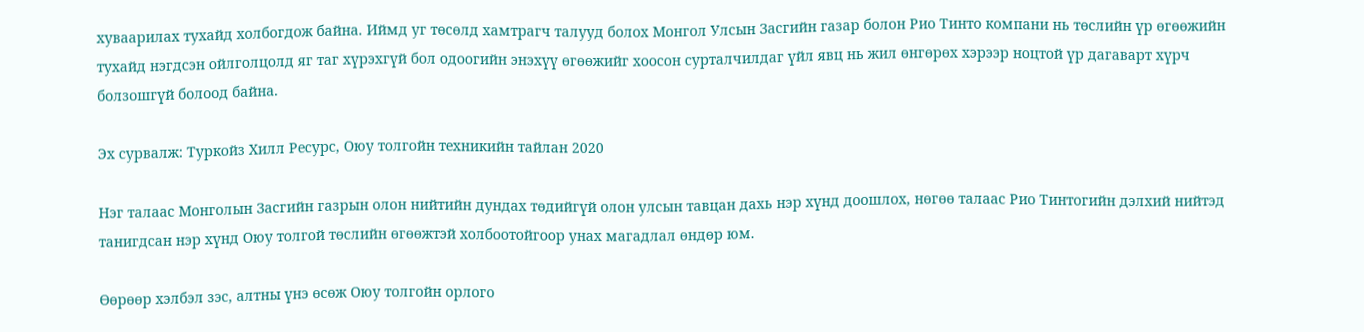хуваарилах тухайд холбогдож байна. Иймд уг төсөлд хамтрагч талууд болох Монгол Улсын Засгийн газар болон Рио Тинто компани нь төслийн үр өгөөжийн тухайд нэгдсэн ойлголцолд яг таг хүрэхгүй бол одоогийн энэхүү өгөөжийг хоосон сурталчилдаг үйл явц нь жил өнгөрөх хэрээр ноцтой үр дагаварт хүрч болзошгүй болоод байна.

Эх сурвалж: Туркойз Хилл Ресурс, Оюу толгойн техникийн тайлан 2020

Нэг талаас Монголын Засгийн газрын олон нийтийн дундах төдийгүй олон улсын тавцан дахь нэр хүнд доошлох, нөгөө талаас Рио Тинтогийн дэлхий нийтэд танигдсан нэр хүнд Оюу толгой төслийн өгөөжтэй холбоотойгоор унах магадлал өндөр юм.

Өөрөөр хэлбэл зэс, алтны үнэ өсөж Оюу толгойн орлого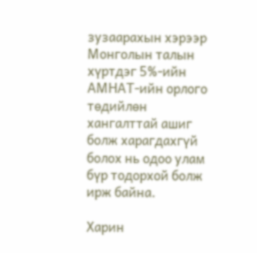зузаарахын хэрээр Монголын талын хүртдэг 5%-ийн АМНАТ-ийн орлого төдийлөн хангалттай ашиг болж харагдахгүй болох нь одоо улам бүр тодорхой болж ирж байна.

Харин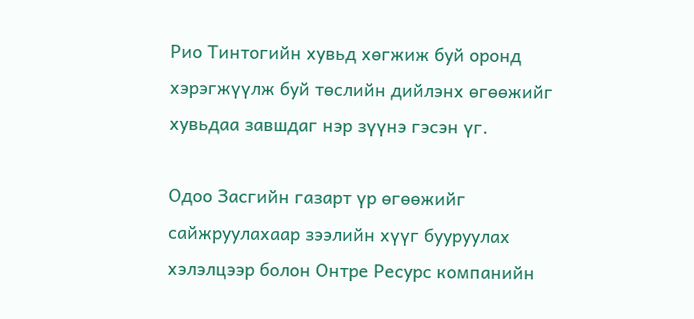Рио Тинтогийн хувьд хөгжиж буй оронд хэрэгжүүлж буй төслийн дийлэнх өгөөжийг хувьдаа завшдаг нэр зүүнэ гэсэн үг.

Одоо Засгийн газарт үр өгөөжийг сайжруулахаар зээлийн хүүг бууруулах хэлэлцээр болон Онтре Ресурс компанийн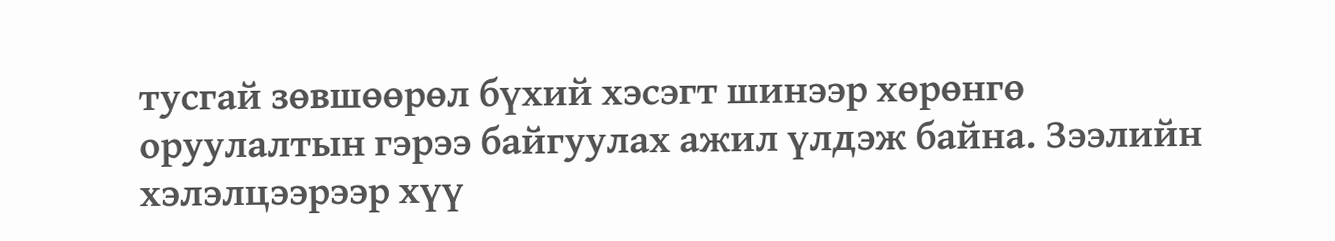тусгай зөвшөөрөл бүхий хэсэгт шинээр хөрөнгө оруулалтын гэрээ байгуулах ажил үлдэж байна. Зээлийн хэлэлцээрээр хүү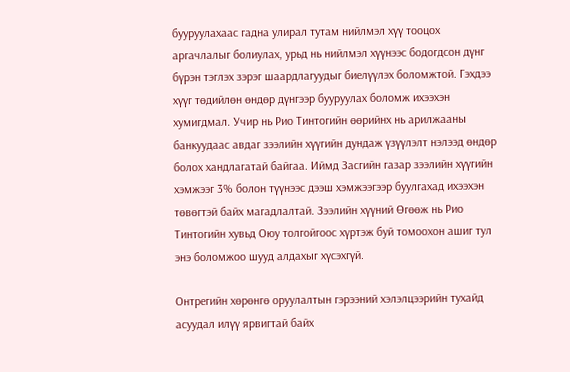бууруулахаас гадна улирал тутам нийлмэл хүү тооцох аргачлалыг болиулах, урьд нь нийлмэл хүүнээс бодогдсон дүнг бүрэн тэглэх зэрэг шаардлагуудыг биелүүлэх боломжтой. Гэхдээ хүүг төдийлөн өндөр дүнгээр бууруулах боломж ихээхэн хумигдмал. Учир нь Рио Тинтогийн өөрийнх нь арилжааны банкуудаас авдаг зээлийн хүүгийн дундаж үзүүлэлт нэлээд өндөр болох хандлагатай байгаа. Иймд Засгийн газар зээлийн хүүгийн хэмжээг 3% болон түүнээс дээш хэмжээгээр буулгахад ихээхэн төвөгтэй байх магадлалтай. Зээлийн хүүний Өгөөж нь Рио Тинтогийн хувьд Оюу толгойгоос хүртэж буй томоохон ашиг тул энэ боломжоо шууд алдахыг хүсэхгүй.

Онтрегийн хөрөнгө оруулалтын гэрээний хэлэлцээрийн тухайд асуудал илүү ярвигтай байх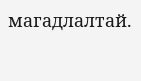магадлалтай.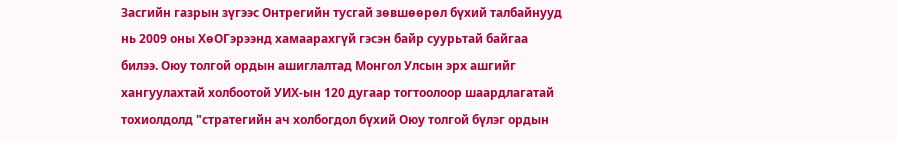Засгийн газрын зүгээс Онтрегийн тусгай зөвшөөрөл бүхий талбайнууд нь 2009 оны ХөОГэрээнд хамаарахгүй гэсэн байр суурьтай байгаа билээ. Оюу толгой ордын ашиглалтад Монгол Улсын эрх ашгийг хангуулахтай холбоотой УИХ-ын 120 дугаар тогтоолоор шаардлагатай тохиолдолд "стратегийн ач холбогдол бүхий Оюу толгой бүлэг ордын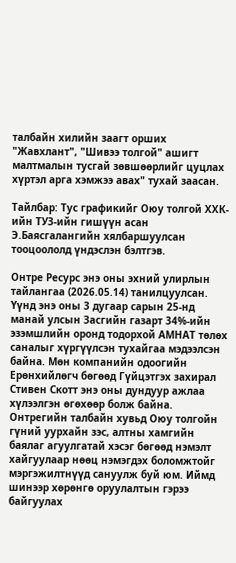талбайн хилийн заагт орших "Жавхлант", "Шивээ толгой" ашигт малтмалын тусгай зөвшөөрлийг цуцлах хүртэл арга хэмжээ авах" тухай заасан.

Тайлбар: Тус графикийг Оюу толгой ХХК-ийн ТУЗ-ийн гишүүн асан Э.Баясгалангийн хялбаршуулсан тооцоололд үндэслэн бэлтгэв.

Онтре Ресурс энэ оны эхний улирлын тайлангаа (2026.05.14) танилцуулсан. Үүнд энэ оны 3 дугаар сарын 25-нд манай улсын Засгийн газарт 34%-ийн эзэмшлийн оронд тодорхой АМНАТ төлөх саналыг хүргүүлсэн тухайгаа мэдээлсэн байна. Мөн компанийн одоогийн Ерөнхийлөгч бөгөөд Гүйцэтгэх захирал Стивен Скотт энэ оны дундуур ажлаа хүлээлгэн өгөхөөр болж байна. Онтрегийн талбайн хувьд Оюу толгойн гүний уурхайн зэс, алтны хамгийн баялаг агуулгатай хэсэг бөгөөд нэмэлт хайгуулаар нөөц нэмэгдэх боломжтойг мэргэжилтнүүд сануулж буй юм. Иймд шинээр хөрөнгө оруулалтын гэрээ байгуулах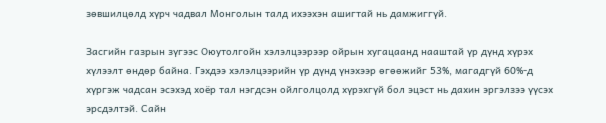зөвшилцөлд хүрч чадвал Монголын талд ихээхэн ашигтай нь дамжиггүй.

Засгийн газрын зүгээс Оюутолгойн хэлэлцээрээр ойрын хугацаанд нааштай үр дүнд хүрэх хүлээлт өндөр байна. Гэхдээ хэлэлцээрийн үр дүнд үнэхээр өгөөжийг 53%, магадгүй 60%-д хүргэж чадсан эсэхэд хоёр тал нэгдсэн ойлголцолд хүрэхгүй бол эцэст нь дахин эргэлзээ үүсэх эрсдэлтэй. Сайн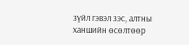зүйл гэвэл зэс, алтны ханшийн өсөлтөөр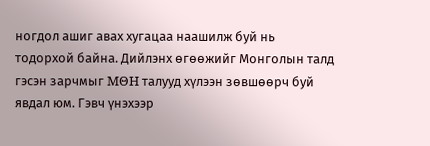ногдол ашиг авах хугацаа наашилж буй нь тодорхой байна. Дийлэнх өгөөжийг Монголын талд гэсэн зарчмыг ΜΘΗ талууд хүлээн зөвшөөрч буй явдал юм. Гэвч үнэхээр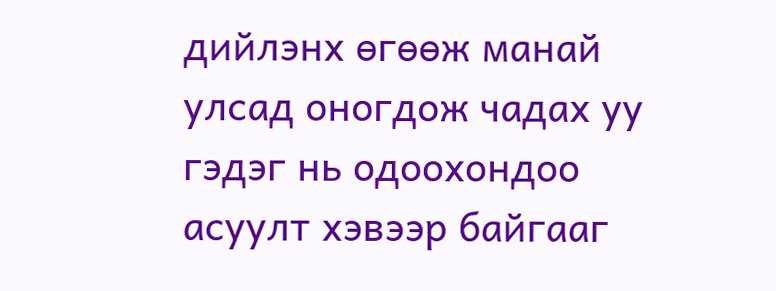дийлэнх өгөөж манай улсад оногдож чадах уу гэдэг нь одоохондоо асуулт хэвээр байгааг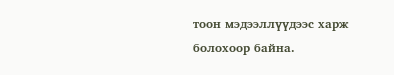тоон мэдээллүүдээс харж болохоор байна.